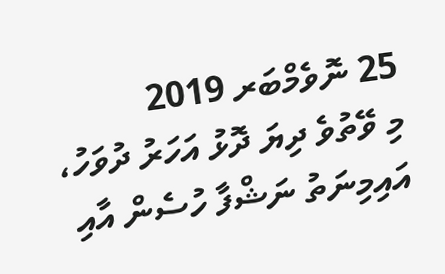25 ނޮވެމްބަރ 2019
މި ވޭތުވެ ދިޔަ ދޮޅު އަހަރު ދުވަހު، އައިމިނަތު ނަޝްފާ ހުސެން އާއި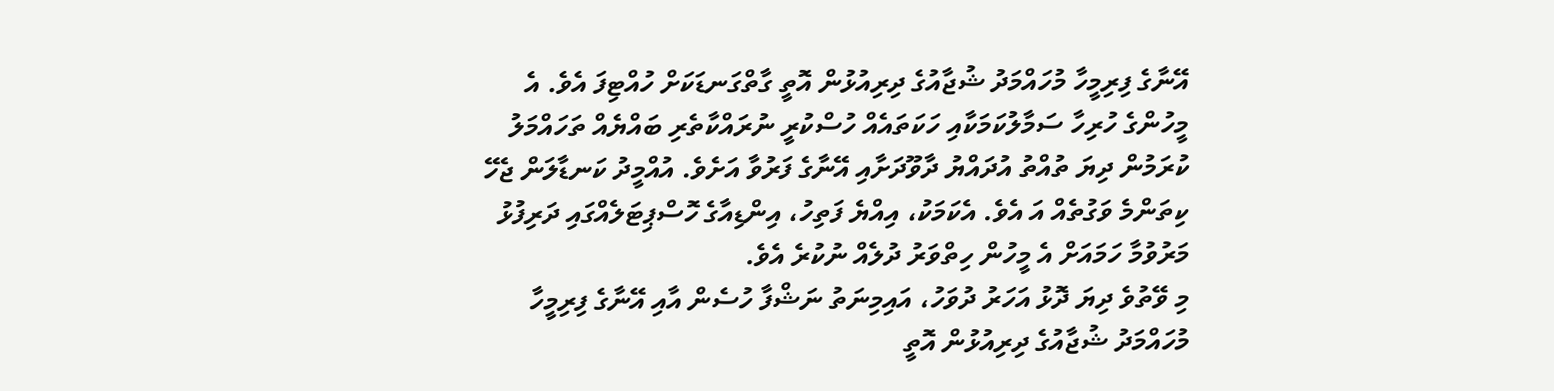އޭނާގެ ފިރިމީހާ މުހައްމަދު ޝުޖާއުގެ ދިރިއުޅުން އޮތީ ގާތްގަނޑަކަށް ހުއްޓިފަ އެވެ. އެ މީހުންގެ ހުރިހާ ސަމާލުކަމަކާއި ހަކަތައެއް ހުސްކުރީ ނުރައްކާތެރި ބައްޔެއް ތަހައްމަލު ކުރަމުން ދިޔަ ތުއްތު އުދައްޔު ދާވޫދަށާއި އޭނާގެ ފަރުވާ އަށެވެ. އުއްމީދު ކަނޑާލަން ޖެހޭ ކިތަންމެ ވަގުތެއް އަ އެވެ. އެކަމަކު، އިއްޔެ ފަތިހު، އިންޑިއާގެ ހޮސްޕިޓަލެއްގައި ދަރިފުޅު މަރުވުމާ ހަމައަށް އެ މީހުން ހިތްވަރު ދުލެއް ނުކުރެ އެވެ.
މި ވޭތުވެ ދިޔަ ދޮޅު އަހަރު ދުވަހު، އައިމިނަތު ނަޝްފާ ހުސެން އާއި އޭނާގެ ފިރިމީހާ މުހައްމަދު ޝުޖާއުގެ ދިރިއުޅުން އޮތީ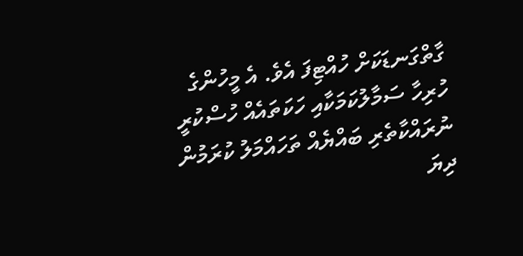ގާތްގަނޑަކަށް ހުއްޓިފަ އެވެ. އެ މީހުންގެ ހުރިހާ ސަމާލުކަމަކާއި ހަކަތައެއް ހުސްކުރީ ނުރައްކާތެރި ބައްޔެއް ތަހައްމަލު ކުރަމުން ދިޔަ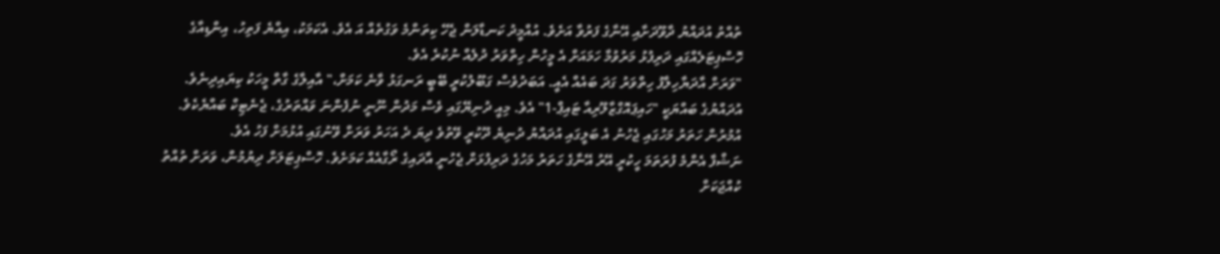ތުއްތު އުދައްޔު ދާވޫދަށާއި އޭނާގެ ފަރުވާ އަށެވެ. އުއްމީދު ކަނޑާލަން ޖެހޭ ކިތަންމެ ވަގުތެއް އަ އެވެ. އެކަމަކު، އިއްޔެ ފަތިހު، އިންޑިއާގެ ހޮސްޕިޓަލެއްގައި ދަރިފުޅު މަރުވުމާ ހަމައަށް އެ މީހުން ހިތްވަރު ދުލެއް ނުކުރެ އެވެ.
"ވަރަށް އާދަޔާހިލާފު ހިތްވަރު ގަދަ ބައެއް އެއީ. އަބަދުވެސް ގަބޫލުކުރީ ބޭބީ ރަނގަޅު ވާނެ ކަމަށް،" އާއިލާގެ ގާތް މީހަކު ކިޔައިދިނެވެ.
އުދައްޔުގެ ބައްޔަކީ "ހައިޕައޮގްޒާލޫރިއާ ޓައިޕް-1" އެވެ. މިއީ ދުނިޔޭގައި ވެސް މަދުން ނޫނީ ނުފެންނަ ވައްތަރުގެ، ޖެނެޓިކް ބައްޔެކެވެ. އުމުރުން ހަތަރު މަހުގައި ޖެހުނު އެ ބަލީގައި އުދައްޔު ދުނިޔެ ދޫކުރީ ވޭތުވެ ދިޔަ ދެ އަހަރު ވަރަށް ވޭނުގައި އުޅުމަށް ފަހު އެވެ.
ނަޝްފާ އެންމެ ފުރަތަމަ ހީކުރީ އޭރު އޭނާގެ ހަތަރު މަހުގެ ދަރިފުޅަށް ޖެހުނީ އާދައިގެ ރޯގާއެއް ކަމަށެވެ. ހޮސްޕިޓަލަށް ދިޔުމުން، ވަރަށް ތުއްތު ކުއްޖަކަށް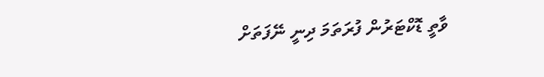ވާތީ ޑޮކްޓަރުން ފުރަތަމަ ދިނީ ނޭފަތަށް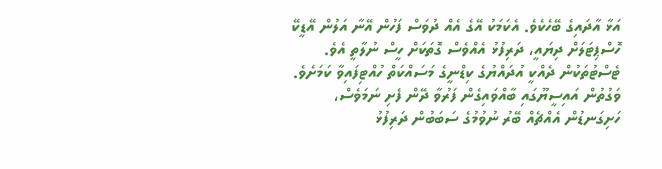އަޅާ އާދައިގެ ބޭހެކެވެ. އެކަމަކު އޭގެ އެއް ދުވަސް ފަހުން އޭނާ އަލުން އޭޑީކޭ ހޮސްޕިޓަލަށް ދިޔައީ، ދަރިފުޅު އެއްވެސް ގޮތަކަށް ހީސް ނުލާތީ އެވެ.
ޓެސްޓުތަކުން ދެއްކީ އުދައްޔުގެ ކިޑްނީގެ މަސައްކަތް ހުއްޓިފައިވާ ކަމަށެވެ. ވަގުތުން އައިސީޔޫގައި ބާއްވައިގެން ފަރުވާ ދޭން ފެށި ނަމަވެސް، ހަށިގަނޑުން އެއްޗެއް ބޭރު ނުވުމުގެ ސަބަބުން ދަރިފުޅު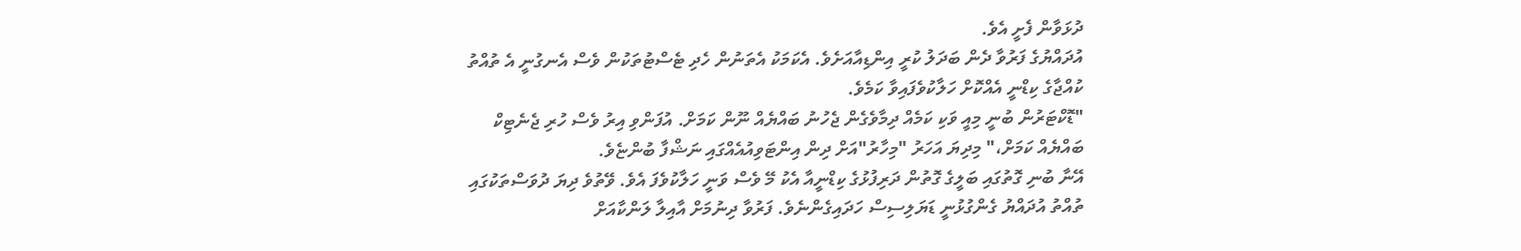ދުޅަވާން ފެށީ އެވެ.
އުދައްޔުގެ ފަރުވާ ދެން ބަދަލު ކުރީ އިންޑިއާއަށެވެ. އެކަމަކު އެތަނުން ހެދި ޓެސްޓުތަކުން ވެސް އެނގުނީ އެ ތުއްތު ކުއްޖާގެ ކިޑްނީ އެއްކޮށް ހަލާކުވެފައިވާ ކަމެވެ.
"ޑޮކްޓަރުން ބުނީ މިއީ ވަކި ކަމެއް ދިމާވެގެން ޖެހުނު ބައްޔެއް ނޫން ކަމަށް. އުފަންވި އިރު ވެސް ހުރި ޖެނެޓިކް ބައްޔެއް ކަމަށް،" މިދިޔަ އަހަރު "މިހާރު"އަށް ދިން އިންޓަވިއުއެއްގައި ނަޝްފާ ބުންޏެވެ.
އޭނާ ބުނި ގޮތުގައި ބަލީގެ ގޮތުން ދަރިފުޅުގެ ކިޑްނީއާ އެކު މޭ ވެސް ވަނީ ހަލާކުވެފަ އެވެ. ވޭތުވެ ދިޔަ ދުވަސްތަކުގައި ތުއްތު އުދައްޔު ގެންގުޅުނީ ޑަޔަލިސިސް ހަދައިގެންނެވެ. ފަރުވާ ދިނުމަށް އާއިލާ ލަންކާއަށް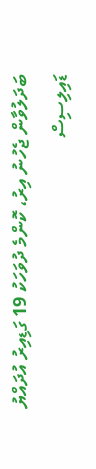ބަދަލުވާން ޖެހުނު އިރު، ކޮންމެ ދުވަހަކު 19 ގަޑިއިރު އުދައްޔު ޑައިލިސިސް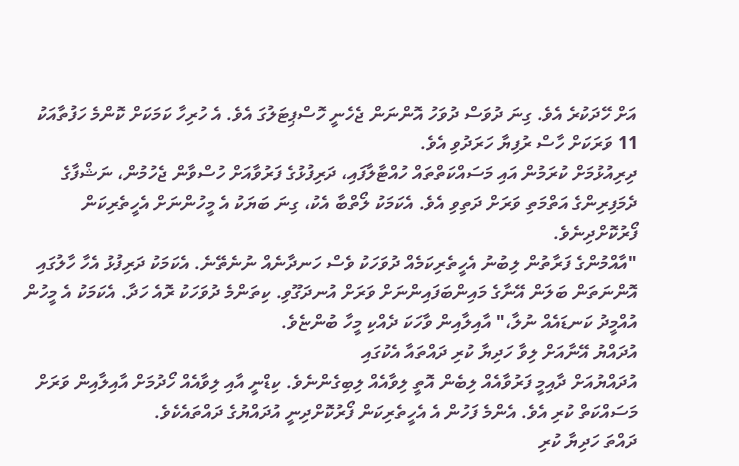އަށް ހޭދަކުރެ އެވެ. ގިނަ ދުވަސް ދުވަހު އޮންނަން ޖެހެނީ ހޮސްޕިޓަލުގަ އެވެ. އެ ހުރިހާ ކަމަކަށް ކޮންމެ ހަފުތާއަކު 11 ވަރަކަށް ހާސް ރުފިޔާ ހަރަދުވި އެވެ.
ދިރިއުޅުމަށް ކުރަމުން އައި މަސައްކަތްތައް ހުއްޓާލާފައި، ދަރިފުޅުގެ ފަރުވާއަށް ހުސްވާން ޖެހުމުން، ނަޝްފާގެ ދެމަފިރިންގެ އަތްމަތި ވަރަށް ދަތިވި އެވެ. އެކަމަކު ލޯތްބާ އެކު، ގިނަ ބަޔަކު އެ މީހުންނަށް އެހީތެރިކަން ފޯރުކޮށްދިނެވެ.
"އާއްމުންގެ ފަރާތުން ލިބުނު އެހީތެރިކަމެއް ދުވަހަކު ވެސް ހަނދާނެއް ނުނެތޭނެ. އެކަމަކު ދަރިފުޅު އެހާ ހާލުގައި އޮންނަތަން ބަލަން އޭނާގެ މައިންބަފައިންނަށް ވަރަށް އުނދަގޫވި. ކިތަންމެ ދުވަހަކު ރޮއެ ހަދާ. އެކަމަކު އެ މީހުން އުއްމީދު ކަނޑައެއް ނުލާ،" އާއިލާއިން ވާހަކަ ދެއްކި މީހާ ބުންޏެވެ.
އުދައްޔު އޭނާއަށް ލިވާ ހަދިޔާ ކުރި ދައްތައާ އެކުގައި
އުދައްޔުއަށް ދާއިމީ ފަރުވާއެއް ލިބެން އޮތީ ލިވާއެއް ލިބިގެންނެވެ. ކިޑްނީ އާއި ލިވާއެއް ހޯދުމަށް އާއިލާއިން ވަރަށް މަސައްކަތް ކުރި އެވެ. އެންމެ ފަހުން އެ އެހީތެރިކަން ފޯރުކޮށްދިނީ އުދައްޔުގެ ދައްތައެކެވެ.
ދައްތަ ހަދިޔާ ކުރި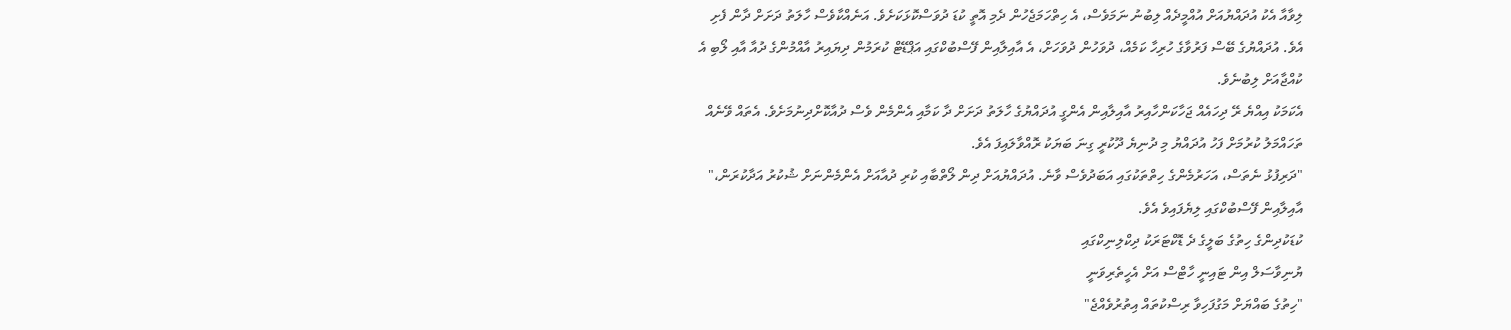ލިވާއާ އެކު އުދައްޔުއަށް އުއްމީދެއް ލިބުނު ނަމަވެސް، އެ ހިތްހަމަޖެހުން ދެމި އޮތީ ކުޑަ ދުވަސްކޮޅަކަށެވެ. އަނެއްކާވެސް ހާލަތު ދަށަށް ދާން ފެށި އެވެ. އުދައްޔުގެ ބޭސް ފަރުވާގެ ހުރިހާ ކަމެއް، ދުވަހުން ދުވަހަށް، އެ އާއިލާއިން ފޭސްބުކްގައި އަޕްޑޭޓް ކުރަމުން ދިޔައިރު އާއްމުންގެ ދުއާ އާއި ލޯބި އެ ކުއްޖާއަށް ލިބުނެވެ.
އެކަމަކު އިއްޔެ ރޭ ދިހައެއް ޖަހާކަންހާއިރު އާއިލާއިން އެންގީ އުދައްޔުގެ ހާލަތު ދަށަށް ދާ ކަމާއި އެންމެން ވެސް ދުއާކޮށްދިނުމަށެވެ. އެތައް ވޭނެއް ތަހައްމަލު ކުރުމަށް ފަހު އުދައްޔު މި ދުނިޔެ ދޫކުރީ ގިނަ ބަޔަކު ރޮއްވާލައިފަ އެވެ.
"ދަރިފުޅު ނެތަސް، އަހަރުމެންގެ ހިތްތަކުގައި އަބަދުވެސް ވާނެ. އުދައްޔުއަށް ދިން ލޯތްބާއި ކުރި ދުއާއަށް އެންމެންނަށް ޝުކުރު އަދާކުރަން،" އާއިލާއިން ފޭސްބުކްގައި ލިޔެފައިވެ އެވެ.
ކުޑަކުދިންގެ ހިތުގެ ބަލީގެ ދެ ޑޮކްޓަރަކު ދިކްލިނިކްގައި
ޔުނިވާސަލް އިން ޓައިނީ ހާޓްސް އަށް އެހީތެރިވަނީ
"ހިތުގެ ބައްޔަށް މަގުފަހިވާ ރިސްކުތައް އިތުރުވެއްޖެ"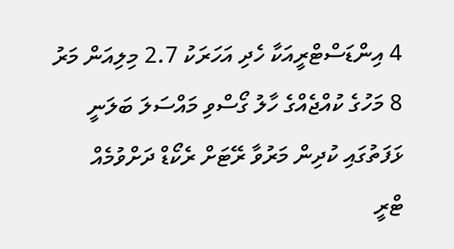4 އިންޑަސްޓްރީއަކާ ހެދި އަހަރަކު 2.7 މިލިއަން މަރު
8 މަހުގެ ކުއްޖެއްގެ ހާލު ގޯސްވި މައްސަލަ ބަލަނީ
ޅަފަތުގައި ކުދިން މަރުވާ ރޭޓަށް ރެކޯޑް ދަށްވުމެއް
ޓްރީ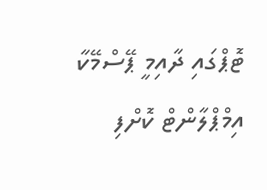ޓޮޕްގައި ދާއިމީ ޕޭސްމޭކާ އިމްޕްލާންޓް ކޮށްފި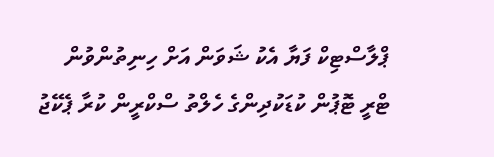ޕްލާސްޓިކް ފަޔާ އެކު ޝަވަން އަށް ހިނިތުންވުން
ޓްރީ ޓޮޕުން ކުޑަކުދިންގެ ހެލްތު ސްކްރީން ކުރާ ޕެކޭޖު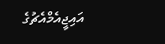އައިޖީއެމްއެޗުގެ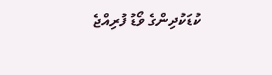ކުޑަކުދިންގެ ވޯޑު ފުރިއްޖެ